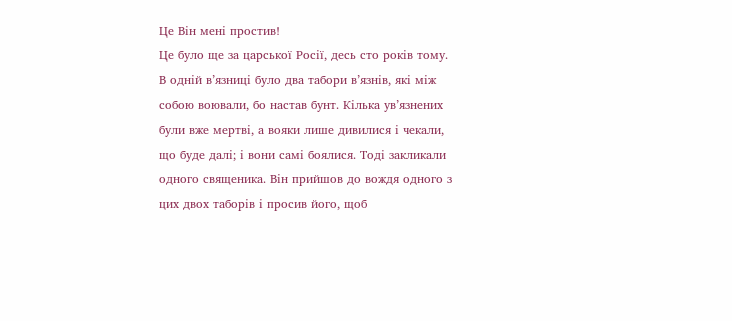Це Він мені простив!
Це було ще за царської Росії, десь сто років тому. В одній в’язниці було два табори в’язнів, які між собою воювали, бо настав бунт. Кілька ув’язнених були вже мертві, а вояки лише дивилися і чекали, що буде далі; і вони самі боялися. Тоді закликали одного священика. Він прийшов до вождя одного з цих двох таборів і просив його, щоб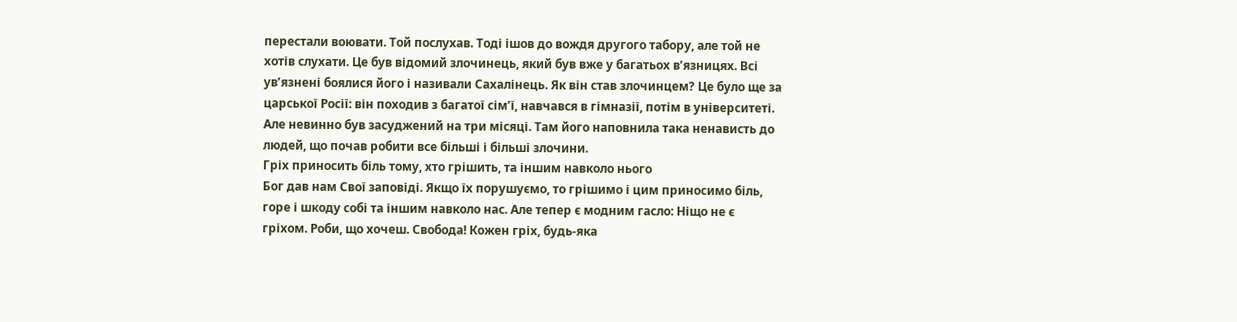перестали воювати. Той послухав. Тоді ішов до вождя другого табору, але той не хотів слухати. Це був відомий злочинець, який був вже у багатьох в’язницях. Всі ув’язнені боялися його і називали Сахалінець. Як він став злочинцем? Це було ще за царської Росії: він походив з багатої сім’ї, навчався в гімназії, потім в університеті. Але невинно був засуджений на три місяці. Там його наповнила така ненависть до людей, що почав робити все більші і більші злочини.
Гріх приносить біль тому, хто грішить, та іншим навколо нього
Бог дав нам Свої заповіді. Якщо їх порушуємо, то грішимо і цим приносимо біль, горе і шкоду собі та іншим навколо нас. Але тепер є модним гасло: Ніщо не є гріхом. Роби, що хочеш. Свобода! Кожен гріх, будь-яка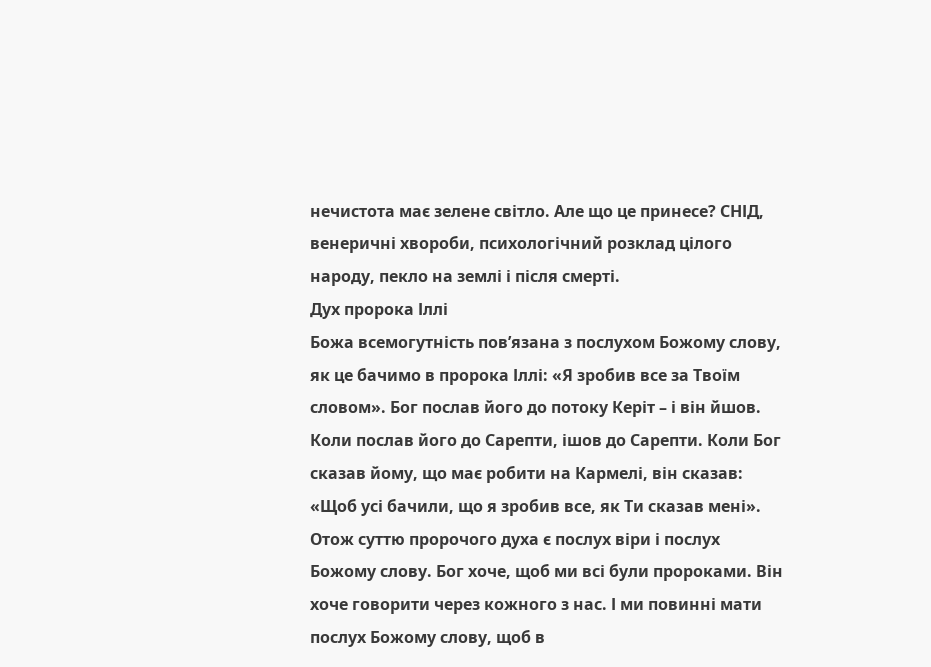нечистота має зелене світло. Але що це принесе? СНІД, венеричні хвороби, психологічний розклад цілого народу, пекло на землі і після смерті.
Дух пророка Іллі
Божа всемогутність пов’язана з послухом Божому слову, як це бачимо в пророка Іллі: «Я зробив все за Твоїм словом». Бог послав його до потоку Керіт – і він йшов. Коли послав його до Сарепти, ішов до Сарепти. Коли Бог сказав йому, що має робити на Кармелі, він сказав: «Щоб усі бачили, що я зробив все, як Ти сказав мені». Отож суттю пророчого духа є послух віри і послух Божому слову. Бог хоче, щоб ми всі були пророками. Він хоче говорити через кожного з нас. І ми повинні мати послух Божому слову, щоб в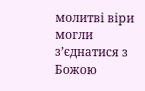молитві віри могли з’єднатися з Божою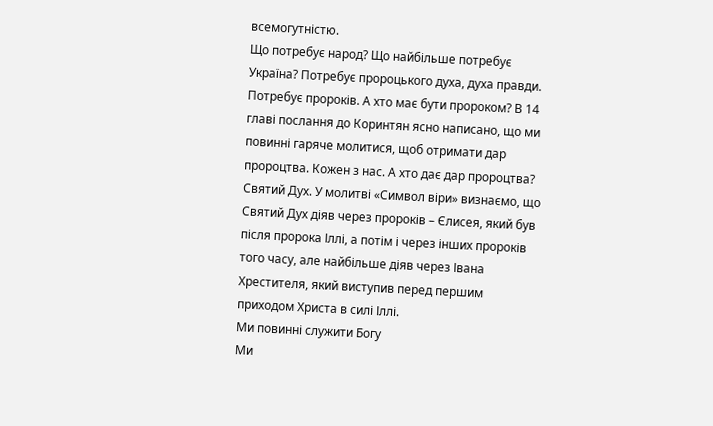всемогутністю.
Що потребує народ? Що найбільше потребує Україна? Потребує пророцького духа, духа правди. Потребує пророків. А хто має бути пророком? В 14 главі послання до Коринтян ясно написано, що ми повинні гаряче молитися, щоб отримати дар пророцтва. Кожен з нас. А хто дає дар пророцтва? Святий Дух. У молитві «Символ віри» визнаємо, що Святий Дух діяв через пророків – Єлисея, який був після пророка Іллі, а потім і через інших пророків того часу, але найбільше діяв через Івана Хрестителя, який виступив перед першим приходом Христа в силі Іллі.
Ми повинні служити Богу
Ми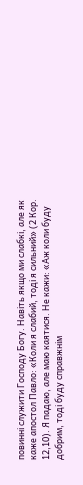повинні служити Господу Богу. Навіть якщо ми слабкі, але як каже апостол Павло: «Коли я слабий, тоді я сильний» (2 Кор. 12,10). Я падаю, але маю каятися. Не кажи: «Аж коли буду добрим, тоді буду справжнім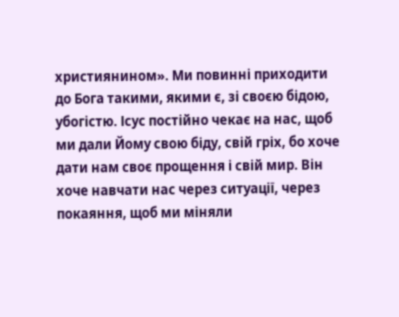християнином». Ми повинні приходити до Бога такими, якими є, зі своєю бідою, убогістю. Ісус постійно чекає на нас, щоб ми дали Йому свою біду, свій гріх, бо хоче дати нам своє прощення і свій мир. Він хоче навчати нас через ситуації, через покаяння, щоб ми міняли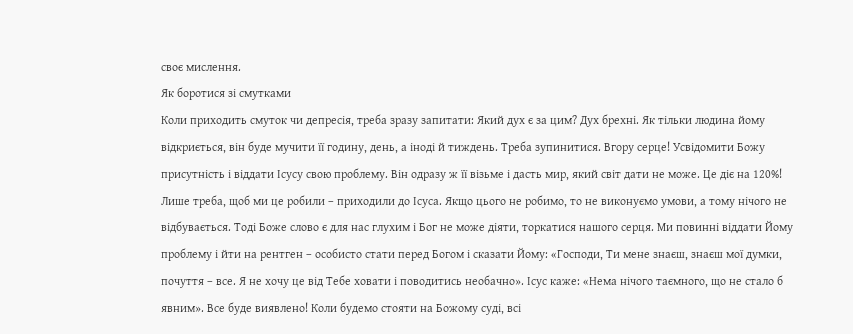своє мислення.
Як боротися зі смутками
Коли приходить смуток чи депресія, треба зразу запитати: Який дух є за цим? Дух брехні. Як тільки людина йому відкриється, він буде мучити її годину, день, а іноді й тиждень. Треба зупинитися. Вгору серце! Усвідомити Божу присутність і віддати Ісусу свою проблему. Він одразу ж її візьме і дасть мир, який світ дати не може. Це діє на 120%! Лише треба, щоб ми це робили – приходили до Ісуса. Якщо цього не робимо, то не виконуємо умови, а тому нічого не відбувається. Тоді Боже слово є для нас глухим і Бог не може діяти, торкатися нашого серця. Ми повинні віддати Йому проблему і йти на рентген – особисто стати перед Богом і сказати Йому: «Господи, Ти мене знаєш, знаєш мої думки, почуття – все. Я не хочу це від Тебе ховати і поводитись необачно». Ісус каже: «Нема нічого таємного, що не стало б явним». Все буде виявлено! Коли будемо стояти на Божому суді, всі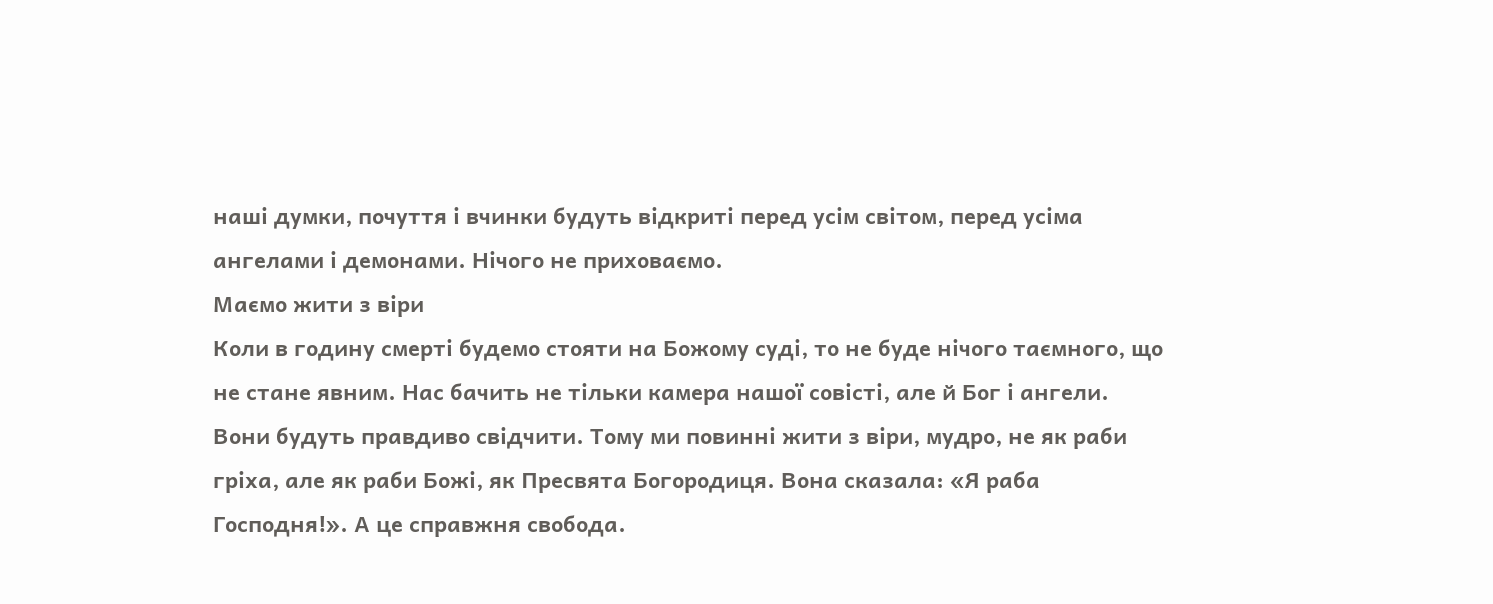наші думки, почуття і вчинки будуть відкриті перед усім світом, перед усіма ангелами і демонами. Нічого не приховаємо.
Маємо жити з віри
Коли в годину смерті будемо стояти на Божому суді, то не буде нічого таємного, що не стане явним. Нас бачить не тільки камера нашої совісті, але й Бог і ангели. Вони будуть правдиво свідчити. Тому ми повинні жити з віри, мудро, не як раби гріха, але як раби Божі, як Пресвята Богородиця. Вона сказала: «Я раба Господня!». А це справжня свобода.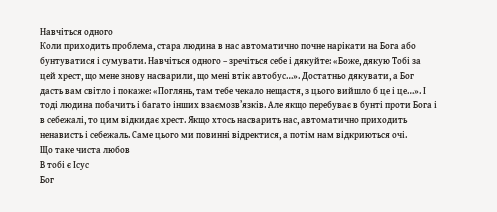Навчіться одного
Коли приходить проблема, стара людина в нас автоматично почне нарікати на Бога або бунтуватися і сумувати. Навчіться одного – зречіться себе і дякуйте: «Боже, дякую Тобі за цей хрест, що мене знову насварили, що мені втік автобус…». Достатньо дякувати, а Бог дасть вам світло і покаже: «Поглянь, там тебе чекало нещастя, з цього вийшло б це і це…». І тоді людина побачить і багато інших взаємозв’язків. Але якщо перебуває в бунті проти Бога і в себежалі, то цим відкидає хрест. Якщо хтось насварить нас, автоматично приходить ненависть і себежаль. Саме цього ми повинні відректися, а потім нам відкриються очі.
Що таке чиста любов
В тобі є Ісус
Бог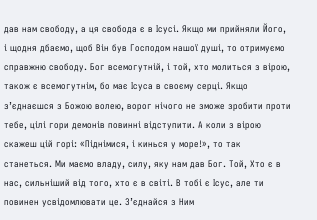дав нам свободу, а ця свобода є в Ісусі. Якщо ми прийняли Його, і щодня дбаємо, щоб Він був Господом нашої душі, то отримуємо справжню свободу. Бог всемогутній, і той, хто молиться з вірою, також є всемогутнім, бо має Ісуса в своєму серці. Якщо з’єднаєшся з Божою волею, ворог нічого не зможе зробити проти тебе, цілі гори демонів повинні відступити. А коли з вірою скажеш цій горі: «Піднімися, і кинься у море!», то так станеться. Ми маємо владу, силу, яку нам дав Бог. Той, Хто є в нас, сильніший від того, хто є в світі. В тобі є Ісус, але ти повинен усвідомлювати це. З’єднайся з Ним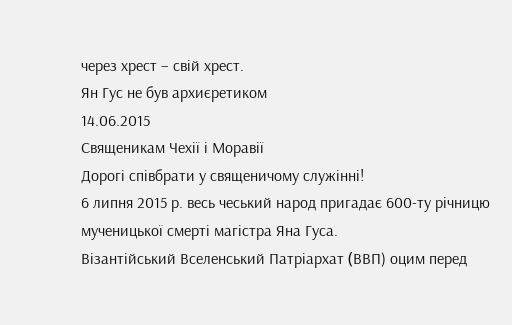через хрест – свій хрест.
Ян Гус не був архиєретиком
14.06.2015
Священикам Чехії і Моравії
Дорогі співбрати у священичому служінні!
6 липня 2015 р. весь чеський народ пригадає 600-ту річницю мученицької смерті магістра Яна Гуса.
Візантійський Вселенський Патріархат (BВП) оцим перед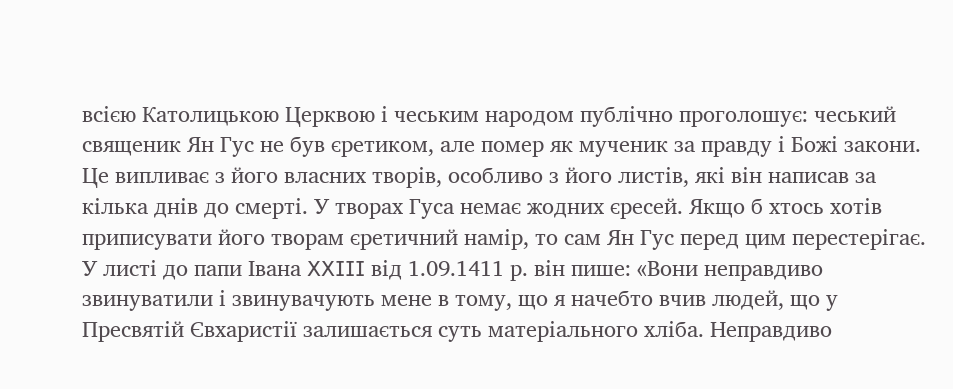всією Католицькою Церквою і чеським народом публічно проголошує: чеський священик Ян Гус не був єретиком, але помер як мученик за правду і Божі закони. Це випливає з його власних творів, особливо з його листів, які він написав за кілька днів до смерті. У творах Гуса немає жодних єресей. Якщо б хтось хотів приписувати його творам єретичний намір, то сам Ян Гус перед цим перестерігає. У листі до папи Івана XXIII від 1.09.1411 р. він пише: «Вони неправдиво звинуватили і звинувачують мене в тому, що я начебто вчив людей, що у Пресвятій Євхаристії залишається суть матеріального хліба. Неправдиво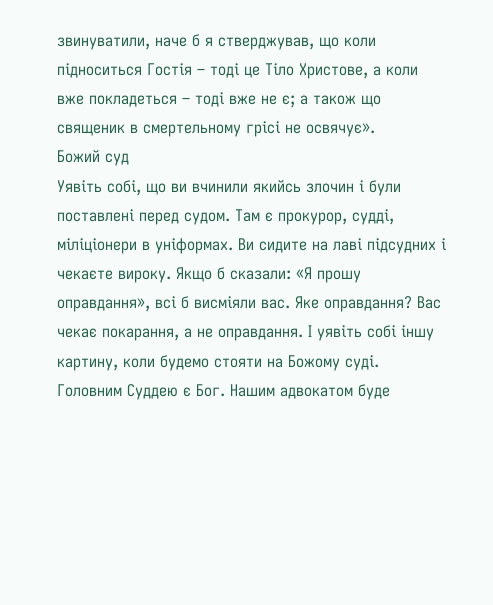звинуватили, наче б я стверджував, що коли підноситься Гостія – тоді це Тіло Христове, а коли вже покладеться – тоді вже не є; а також що священик в смертельному грісі не освячує».
Божий суд
Уявіть собі, що ви вчинили якийсь злочин і були поставлені перед судом. Там є прокурор, судді, міліціонери в уніформах. Ви сидите на лаві підсудних і чекаєте вироку. Якщо б сказали: «Я прошу оправдання», всі б висміяли вас. Яке оправдання? Вас чекає покарання, а не оправдання. І уявіть собі іншу картину, коли будемо стояти на Божому суді. Головним Суддею є Бог. Нашим адвокатом буде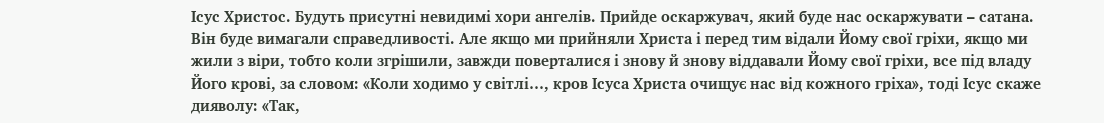Ісус Христос. Будуть присутні невидимі хори ангелів. Прийде оскаржувач, який буде нас оскаржувати – сатана. Він буде вимагали справедливості. Але якщо ми прийняли Христа і перед тим відали Йому свої гріхи, якщо ми жили з віри, тобто коли згрішили, завжди поверталися і знову й знову віддавали Йому свої гріхи, все під владу Його крові, за словом: «Коли ходимо у світлі…, кров Ісуса Христа очищує нас від кожного гріха», тоді Ісус скаже дияволу: «Так,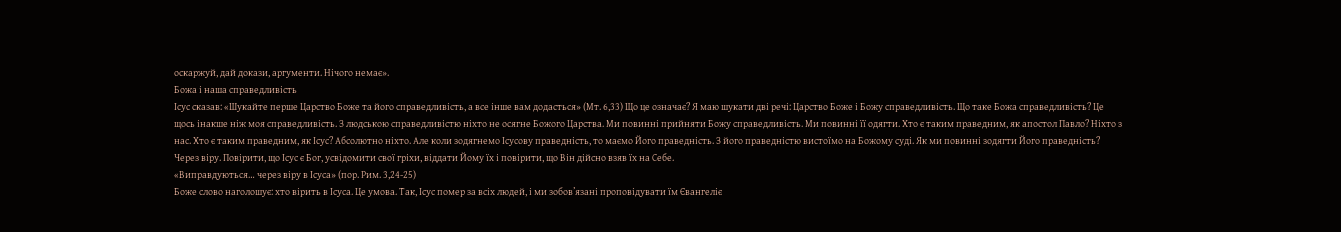оскаржуй, дай докази, аргументи. Нічого немає».
Божа і наша справедливість
Ісус сказав: «Шукайте перше Царство Боже та його справедливість, а все інше вам додасться» (Мт. 6,33) Що це означає? Я маю шукати дві речі: Царство Боже і Божу справедливість. Що таке Божа справедливість? Це щось інакше ніж моя справедливість. З людською справедливістю ніхто не осягне Божого Царства. Ми повинні прийняти Божу справедливість. Ми повинні її одягти. Хто є таким праведним, як апостол Павло? Ніхто з нас. Хто є таким праведним, як Ісус? Абсолютно ніхто. Але коли зодягнемо Ісусову праведність, то маємо Його праведність. З його праведністю вистоїмо на Божому суді. Як ми повинні зодягти Його праведність? Через віру. Повірити, що Ісус є Бог, усвідомити свої гріхи, віддати Йому їх і повірити, що Він дійсно взяв їх на Себе.
«Виправдуються… через віру в Ісуса» (пор. Рим. 3,24-25)
Боже слово наголошує: хто вірить в Ісуса. Це умова. Так, Ісус помер за всіх людей, і ми зобов’язані проповідувати їм Євангеліє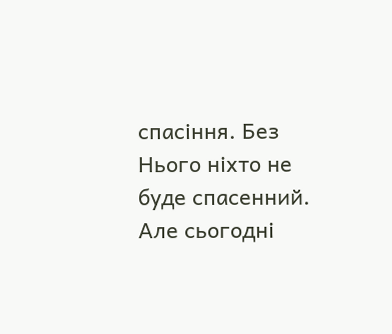спасіння. Без Нього ніхто не буде спасенний. Але сьогодні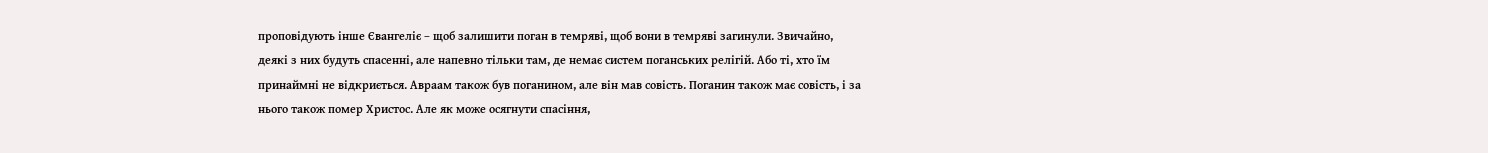проповідують інше Євангеліє – щоб залишити поган в темряві, щоб вони в темряві загинули. Звичайно, деякі з них будуть спасенні, але напевно тільки там, де немає систем поганських релігій. Або ті, хто їм принаймні не відкриється. Авраам також був поганином, але він мав совість. Поганин також має совість, і за нього також помер Христос. Але як може осягнути спасіння,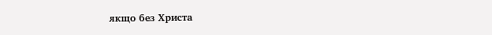якщо без Христа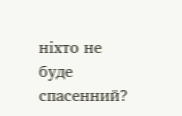ніхто не буде спасенний?